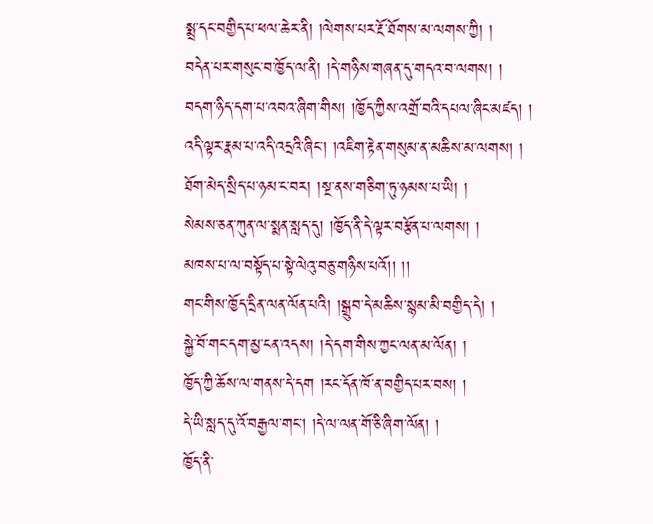སྨྲ་དང་བགྱིད་པ་ཕལ་ཆེར་ནི། །ལེགས་པར་རྔོ་ཐོགས་མ་ལགས་ཀྱི། །
བདེན་པར་གསུང་བ་ཁྱོད་ལ་ནི། །དེ་གཉིས་གཞན་དུ་གདའ་བ་ལགས། །
བདག་ཉིད་དག་པ་འབའ་ཞིག་གིས། །ཁྱོད་ཀྱིས་འགྲོ་བའི་དཔལ་ཞིང་མཛད། །
འདི་ལྟར་རྣམ་པ་འདི་འདྲའི་ཞིང་། །འཇིག་རྟེན་གསུམ་ན་མཆིས་མ་ལགས། །
ཐོག་མེད་སྲིད་པ་ཉམ་ང་བར། །སྔ་ནས་གཅིག་ཏུ་ཉམས་པ་ཡི། །
སེམས་ཅན་ཀུན་ལ་སྨན་སླད་དུ། །ཁྱོད་ནི་དེ་ལྟར་བརྩོན་པ་ལགས། །
མཁས་པ་ལ་བསྟོད་པ་སྟེ་ལེའུ་བཅུ་གཉིས་པའོ།། །།
གང་གིས་ཁྱོད་དྲིན་ལན་ལོན་པའི། །སྒྲུབ་དེ་མཆིས་སྙམ་མི་བགྱིད་དེ། །
སྐྱེ་བོ་གང་དག་མྱ་ངན་འདས། །དེ་དག་གིས་ཀྱང་ལན་མ་ལོན། །
ཁྱོད་ཀྱི་ཆོས་ལ་གནས་དེ་དག །རང་དོན་ཁོ་ན་བགྱིད་པར་བས། །
དེ་ཡི་སླད་དུ་འོ་བརྒྱལ་གང་། །དེ་ལ་ལན་གོ་ཅི་ཞིག་ལོན། །
ཁྱོད་ནི་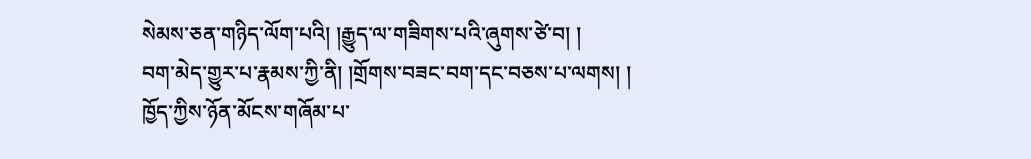སེམས་ཅན་གཉིད་ལོག་པའི། །རྒྱུད་ལ་གཟིགས་པའི་ཞུགས་ཙེ་བ། །
བག་མེད་གྱུར་པ་རྣམས་ཀྱི་ནི། །གྲོགས་བཟང་བག་དང་བཅས་པ་ལགས། །
ཁྱོད་ཀྱིས་ཉོན་མོངས་གཞོམ་པ་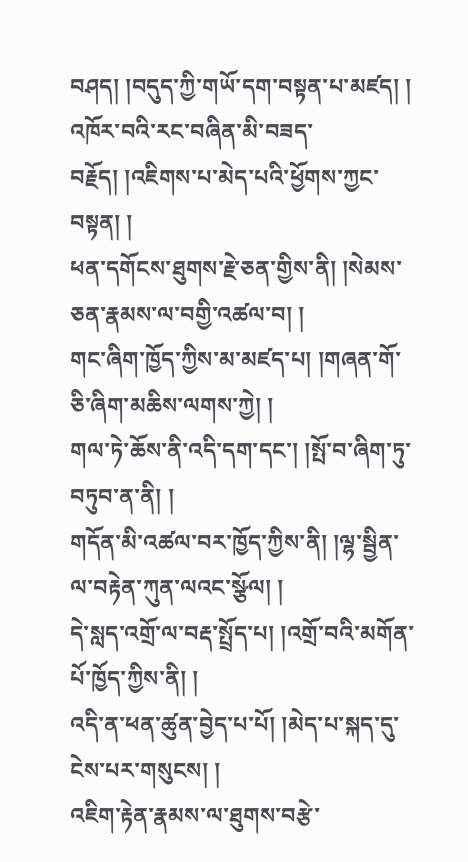བཤད། །བདུད་ཀྱི་གཡོ་དག་བསྟན་པ་མཛད། །
འཁོར་བའི་རང་བཞིན་མི་བཟད་བརྗོད། །འཇིགས་པ་མེད་པའི་ཕྱོགས་ཀྱང་བསྟན། །
ཕན་དགོངས་ཐུགས་རྗེ་ཅན་གྱིས་ནི། །སེམས་ཅན་རྣམས་ལ་བགྱི་འཚལ་བ། །
གང་ཞིག་ཁྱོད་ཀྱིས་མ་མཛད་པ། །གཞན་གོ་ཅི་ཞིག་མཆིས་ལགས་ཀྱེ། །
གལ་ཏེ་ཆོས་ནི་འདི་དག་དང་། །སྤོ་བ་ཞིག་ཏུ་བཏུབ་ན་ནི། །
གདོན་མི་འཚལ་བར་ཁྱོད་ཀྱིས་ནི། །ལྷ་སྦྱིན་ལ་བརྟེན་ཀུན་ལའང་སྩོལ། །
དེ་སླད་འགྲོ་ལ་བརྡ་སྤྲོད་པ། །འགྲོ་བའི་མགོན་པོ་ཁྱོད་ཀྱིས་ནི། །
འདི་ན་ཕན་ཚུན་བྱེད་པ་པོ། །མེད་པ་སྐད་དུ་ངེས་པར་གསུངས། །
འཇིག་རྟེན་རྣམས་ལ་ཐུགས་བརྩེ་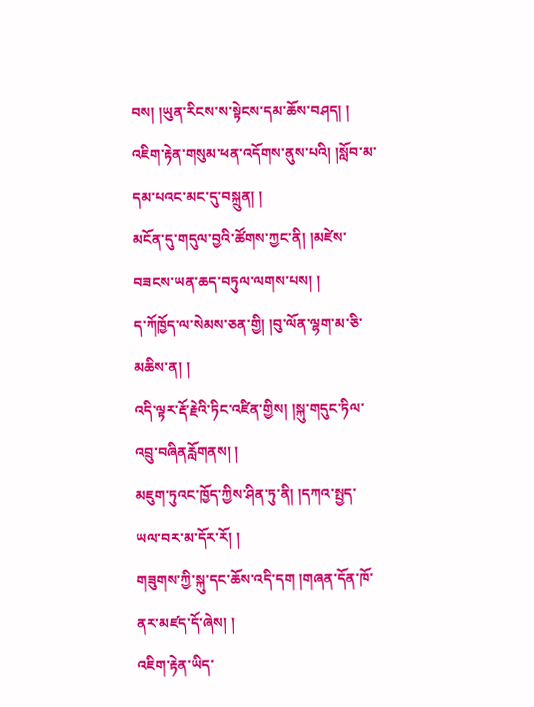བས། །ཡུན་རིངས་ས་སྟེངས་དམ་ཆོས་བཤད། །
འཇིག་རྟེན་གསུམ་ཕན་འདོགས་ནུས་པའི། །སློབ་མ་དམ་པའང་མང་དུ་བསྐྲུན། །
མངོན་དུ་གདུལ་བྱའི་ཚོགས་ཀྱང་ནི། །མཛེས་བཟངས་ཡན་ཆད་བཏུལ་ལགས་པས། །
ད་ཀོཁྱོད་ལ་སེམས་ཅན་གྱི། །བུ་ལོན་ལྷག་མ་ཅི་མཆིས་ན། །
འདི་ལྟར་རྡོ་རྗེའི་ཏིང་འཛིན་གྱིས། །སྐུ་གདུང་ཏིལ་འབྲུ་བཞིནརློགནས། །
མཇུག་ཏུའང་ཁྱོད་ཀྱིས་ཤིན་ཏུ་ནི། །དཀའ་སྤྱད་ཡལ་བར་མ་དོར་རོ། །
གཟུགས་ཀྱི་སྐུ་དང་ཆོས་འདི་དག །གཞན་དོན་ཁོ་ནར་མཛད་དོ་ཞེས། །
འཇིག་རྟེན་ཡིད་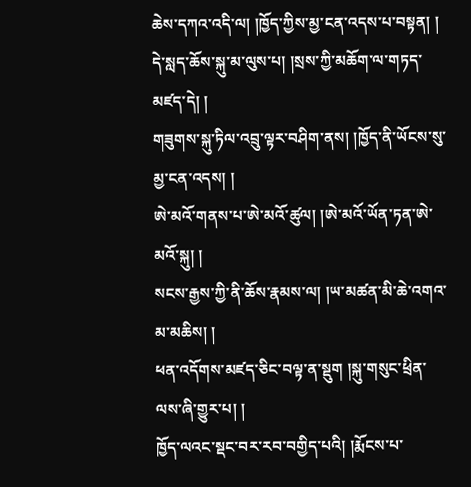ཆེས་དཀའ་འདི་ལ། །ཁྱོད་ཀྱིས་མྱ་ངན་འདས་པ་བསྟན། །
དེ་སླད་ཆོས་སྐུ་མ་ལུས་པ། །སྲས་ཀྱི་མཆོག་ལ་གཏད་མཛད་དེ། །
གཟུགས་སྐུ་ཏིལ་འབྲུ་ལྟར་བཤིག་ནས། །ཁྱོད་ནི་ཡོངས་སུ་མྱ་ངན་འདས། །
ཨེ་མའོ་གནས་པ་ཨེ་མའོ་ཚུལ། །ཨེ་མའོ་ཡོན་ཏན་ཨེ་མའོ་སྐུ། །
སངས་རྒྱས་ཀྱི་ནི་ཆོས་རྣམས་ལ། །ཡ་མཚན་མི་ཆེ་འགའ་མ་མཆིས། །
ཕན་འདོགས་མཛད་ཅིང་བལྟ་ན་སྡུག །སྐུ་གསུང་ཕྲིན་ལས་ཞི་གྱུར་པ། །
ཁྱོད་ལའང་སྡང་བར་རབ་བགྱིད་པའི། །རྨོངས་པ་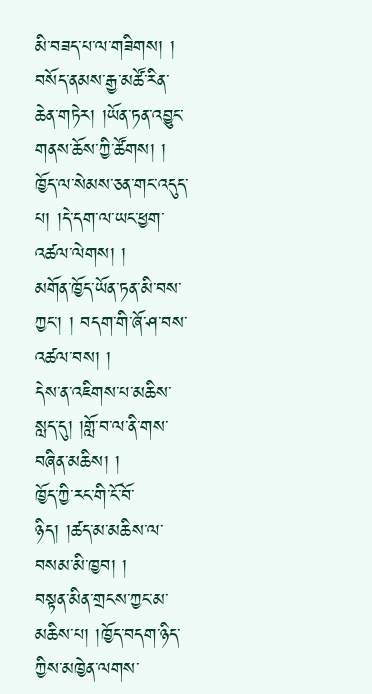མི་བཟད་པ་ལ་གཟིགས། །
བསོད་ནམས་རྒྱ་མཚོ་རིན་ཆེན་གཏེར། །ཡོན་ཏན་འབྱུང་གནས་ཆོས་ཀྱི་ཚོགས། །
ཁྱོད་ལ་སེམས་ཅན་གང་འདུད་པ། །དེ་དག་ལ་ཡང་ཕྱག་འཚལ་ལེགས། །
མགོན་ཁྱོད་ཡོན་ཏན་མི་བས་ཀྱང་། ། བདག་གི་ཞོ་ཤ་བས་འཚལ་བས། །
དེས་ན་འཇིགས་པ་མཆིས་སླད་དུ། །གློ་བ་ལ་ནི་གས་བཞིན་མཆིས། །
ཁྱོད་ཀྱི་རང་གི་ངོ་བོ་ཉིད། །ཚད་མ་མཆིས་ལ་བསམ་མི་ཁྱབ། །
བསྟན་མིན་གྲངས་ཀྱང་མ་མཆིས་པ། །ཁྱོད་བདག་ཉིད་ཀྱིས་མཁྱེན་ལགས་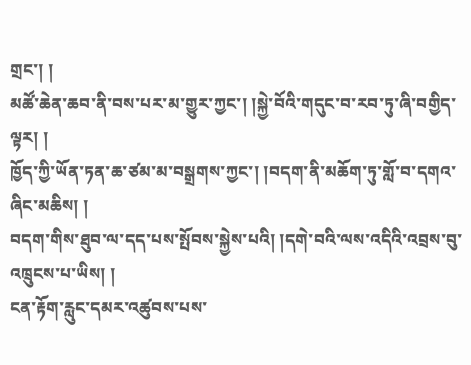གྲང་། །
མཚོ་ཆེན་ཆབ་ནི་བས་པར་མ་གྱུར་ཀྱང་། །སྐྱེ་བོའི་གདུང་བ་རབ་ཏུ་ཞི་བགྱིད་ལྟར། །
ཁྱོད་ཀྱི་ཡོན་ཏན་ཆ་ཙམ་མ་བསྒྲགས་ཀྱང་། །བདག་ནི་མཆོག་ཏུ་གློ་བ་དགའ་ཞིང་མཆིས། །
བདག་གིས་ཐུབ་ལ་དད་པས་སྤོབས་སྐྱེས་པའི། །དགེ་བའི་ལས་འདིའི་འབྲས་བུ་འཁྲུངས་པ་ཡིས། །
ངན་རྟོག་རླུང་དམར་འཚུབས་པས་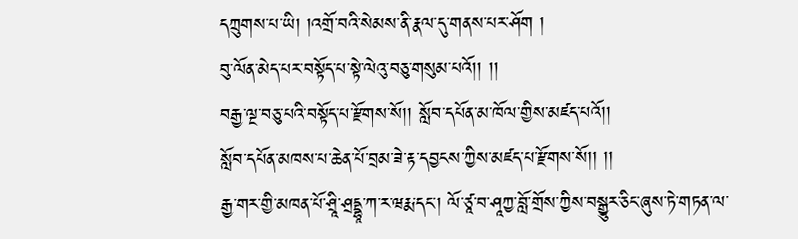དཀྲུགས་པ་ཡི། །འགྲོ་བའི་སེམས་ནི་རྣལ་དུ་གནས་པར་ཤོག །
བུ་ལོན་མེད་པར་བསྟོད་པ་སྟེ་ལེའུ་བཅུ་གསུམ་པའོ།། །།
བརྒྱ་ལྔ་བཅུ་པའི་བསྟོད་པ་རྫོགས་སོ།། སློབ་དཔོན་མ་ཁོལ་གྱིས་མཛད་པའོ།།
སློབ་དཔོན་མཁས་པ་ཆེན་པོ་བྲམ་ཟེ་རྟ་དབྱངས་ཀྱིས་མཛད་པ་རྫོགས་སོ།། །།
རྒྱ་གར་གྱི་མཁན་པོ་ཤྲཱི་ཤྲདྡྷཱ་ཀ་ར་ཝརྨ་དང་། ལོ་ཙཱ་བ་ཤཱཀྱ་བློ་གྲོས་ཀྱིས་བསྒྱུར་ཅིང་ཞུས་ཏེ་གཏན་ལ་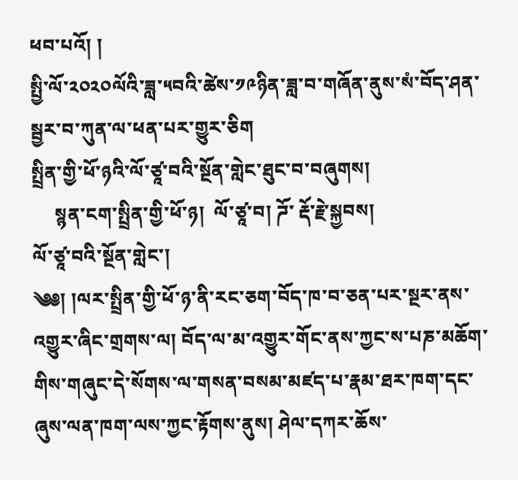ཕབ་པའོ། །
སྤྱི་ལོ་༢༠༢༠ལོའི་ཟླ་༥བའི་ཚེས་༡༩ཉིན་ཟླ་བ་གཞོན་ནུས་སཾ་བོད་ཤན་སྦྱར་བ་ཀུན་ལ་ཕན་པར་གྱུར་ཅིག
སྤྲིན་གྱི་ཕོ་ཉའི་ལོ་ཙཱ་བའི་སྔོན་གླེང་ཐུང་བ་བཞུགས།
     སྙན་ངག་སྤྲིན་གྱི་ཕོ་ཉ།  ལོ་ཙཱ་བ། ཌོ་ རྡོ་རྗེ་སྐྱབས།
ལོ་ཙཱ་བའི་སྔོན་གླེང་།
༄༅། །ལར་སྤྲིན་གྱི་ཕོ་ཉ་ནི་རང་ཅག་བོད་ཁ་བ་ཅན་པར་སྔར་ནས་འགྱུར་ཞིང་གྲགས་ལ། བོད་ལ་མ་འགྱུར་གོང་ནས་ཀྱང་ས་པཎ་མཆོག་གིས་གཞུང་དེ་སོགས་ལ་གསན་བསམ་མཛད་པ་རྣམ་ཐར་ཁག་དང་ཞུས་ལན་ཁག་ལས་ཀྱང་རྟོགས་ནུས། ཤེལ་དཀར་ཆོས་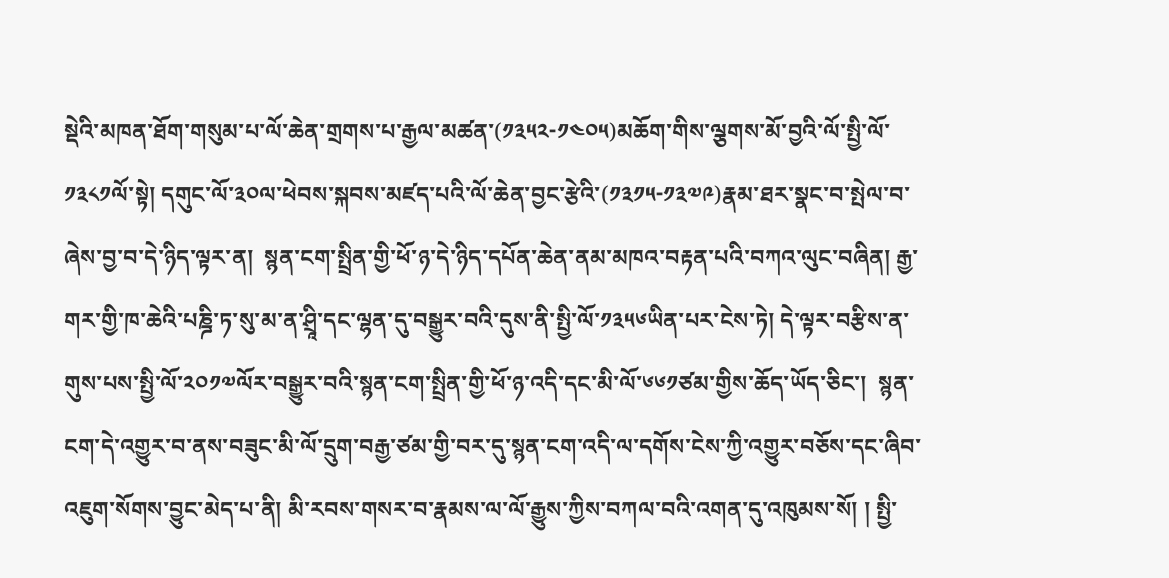སྡེའི་མཁན་ཐོག་གསུམ་པ་ལོ་ཆེན་གྲགས་པ་རྒྱལ་མཚན་(༡༣༥༢-༡༤༠༥)མཆོག་གིས་ལྕགས་མོ་བྱའི་ལོ་སྤྱི་ལོ་༡༣༨༡ལོ་སྟེ། དགུང་ལོ་༣༠ལ་ཕེབས་སྐབས་མཛད་པའི་ལོ་ཆེན་བྱང་རྩེའི་(༡༣༡༥-༡༣༧༩)རྣམ་ཐར་སྣང་བ་སྤེལ་བ་ཞེས་བྱ་བ་དེ་ཉིད་ལྟར་ན།  སྙན་ངག་སྤྲིན་གྱི་ཕོ་ཉ་དེ་ཉིད་དཔོན་ཆེན་ནམ་མཁའ་བརྟན་པའི་བཀའ་ལུང་བཞིན། རྒྱ་གར་གྱི་ཁ་ཆེའི་པཎྜི་ཏ་སུ་མ་ན་ཤྲཱི་དང་ལྷན་དུ་བསྒྱུར་བའི་དུས་ནི་སྤྱི་ལོ་༡༣༥༦ཡིན་པར་ངེས་ཏེ། དེ་ལྟར་བརྩིས་ན་གུས་པས་སྤྱི་ལོ་༢༠༡༧ལོར་བསྒྱུར་བའི་སྙན་ངག་སྤྲིན་གྱི་ཕོ་ཉ་འདི་དང་མི་ལོ་༦༦༡ཙམ་གྱིས་ཆོད་ཡོད་ཅིང་།  སྙན་ངག་དེ་འགྱུར་བ་ནས་བཟུང་མི་ལོ་དྲུག་བརྒྱ་ཙམ་གྱི་བར་དུ་སྙན་ངག་འདི་ལ་དགོས་ངེས་ཀྱི་འགྱུར་བཅོས་དང་ཞིབ་འཇུག་སོགས་བྱུང་མེད་པ་ནི། མི་རབས་གསར་བ་རྣམས་ལ་ལོ་རྒྱུས་ཀྱིས་བཀལ་བའི་འགན་དུ་འཁུམས་སོ། ། སྤྱི་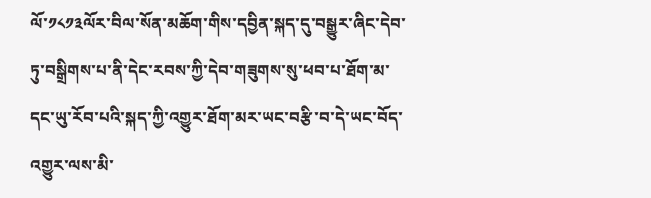ལོ་༡༨༡༣ལོར་བིལ་སོན་མཆོག་གིས་དབྱིན་སྐད་དུ་བསྒྱུར་ཞིང་དེབ་ཏུ་བསྒྲིགས་པ་ནི་དེང་རབས་ཀྱི་དེབ་གཟུགས་སུ་ཕབ་པ་ཐོག་མ་དང་ཡུ་རོབ་པའི་སྐད་ཀྱི་འགྱུར་ཐོག་མར་ཡང་བརྩི་བ་དེ་ཡང་བོད་འགྱུར་ལས་མི་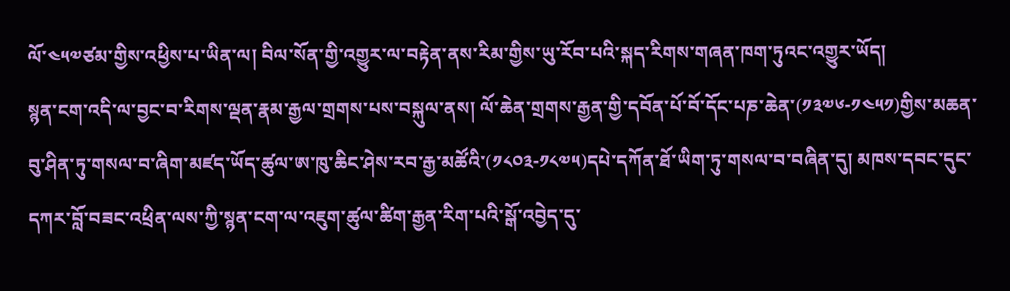ལོ་༤༥༧ཙམ་གྱིས་འཕྱིས་པ་ཡིན་ལ། བིལ་སོན་གྱི་འགྱུར་ལ་བརྟེན་ནས་རིམ་གྱིས་ཡུ་རོབ་པའི་སྐད་རིགས་གཞན་ཁག་ཏུའང་འགྱུར་ཡོད།
སྙན་ངག་འདི་ལ་བྱང་བ་རིགས་ལྡན་རྣམ་རྒྱལ་གྲགས་པས་བསྐུལ་ནས། ལོ་ཆེན་གྲགས་རྒྱན་གྱི་དབོན་པོ་བོ་དོང་པཎ་ཆེན་(༡༣༧༦-༡༤༥༡)གྱིས་མཆན་བུ་ཤིན་ཏུ་གསལ་བ་ཞིག་མཛད་ཡོད་ཚུལ་ཨ་ཁུ་ཆིང་ཤེས་རབ་རྒྱ་མཚོའི་(༡༨༠༣-༡༨༧༥)དཔེ་དཀོན་ཐོ་ཡིག་ཏུ་གསལ་བ་བཞིན་དུ། མཁས་དབང་དུང་དཀར་བློ་བཟང་འཕྲིན་ལས་ཀྱི་སྙན་ངག་ལ་འཇུག་ཚུལ་ཚིག་རྒྱན་རིག་པའི་སྒོ་འབྱེད་དུ་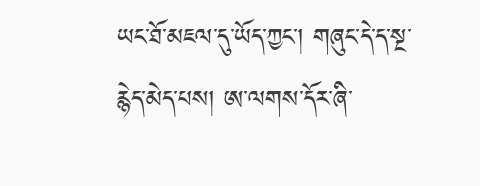ཡང་ཐོ་མཇལ་དུ་ཡོད་ཀྱང་། གཞུང་དེ་ད་སྔ་རྙེད་མེད་པས། ཨ་ལགས་དོར་ཞི་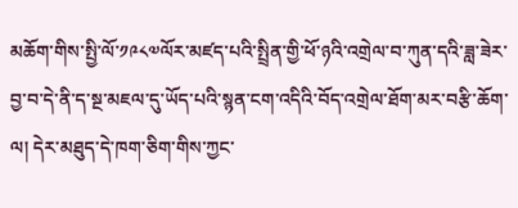མཆོག་གིས་སྤྱི་ལོ་༡༩༨༧ལོར་མཛད་པའི་སྤྲིན་གྱི་ཕོ་ཉའི་འགྲེལ་བ་ཀུན་དའི་ཟླ་ཟེར་བྱ་བ་དེ་ནི་ད་སྔ་མཇལ་དུ་ཡོད་པའི་སྙན་ངག་འདིའི་བོད་འགྲེལ་ཐོག་མར་བརྩི་ཆོག་ལ། དེར་མཐུད་དེ་ཁག་ཅིག་གིས་ཀྱང་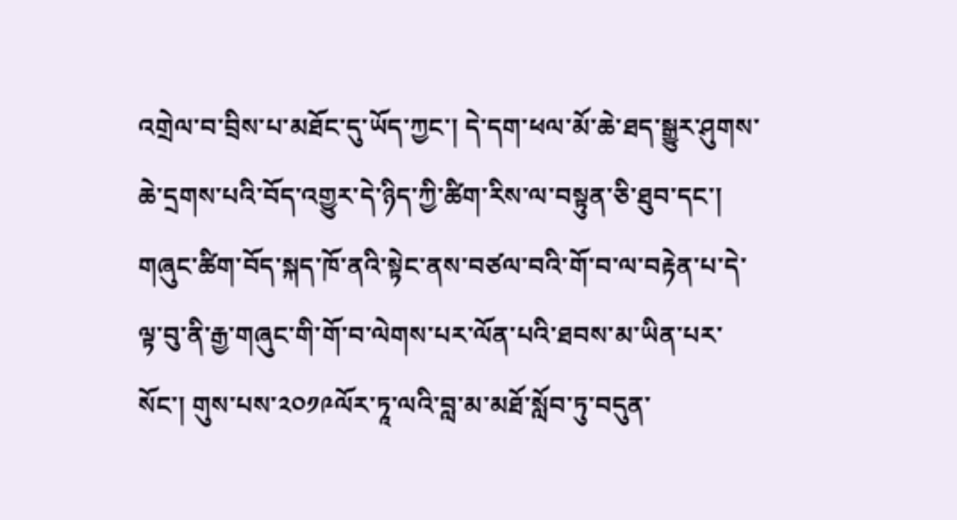འགྲེལ་བ་བྲིས་པ་མཐོང་དུ་ཡོད་ཀྱང་། དེ་དག་ཕལ་མོ་ཆེ་ཐད་སྒྱུར་ཤུགས་ཆེ་དྲགས་པའི་བོད་འགྱུར་དེ་ཉིད་ཀྱི་ཚིག་རིས་ལ་བསྟུན་ཅི་ཐུབ་དང་། གཞུང་ཚིག་བོད་སྐད་ཁོ་ནའི་སྟེང་ནས་བཙལ་བའི་གོ་བ་ལ་བརྟེན་པ་དེ་ལྟ་བུ་ནི་རྒྱ་གཞུང་གི་གོ་བ་ལེགས་པར་ལོན་པའི་ཐབས་མ་ཡིན་པར་སོང་། གུས་པས་༢༠༡༩ལོར་ཏཱ་ལའི་བླ་མ་མཐོ་སློབ་ཏུ་བདུན་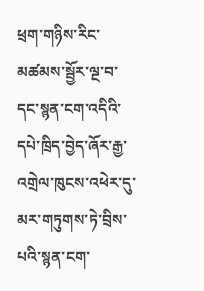ཕྲག་གཉིས་རིང་མཚམས་སྦྱོར་ལྔ་བ་དང་སྙན་ངག་འདིའི་དཔེ་ཁྲིད་བྱེད་ཞོར་རྒྱ་འགྲེལ་ཁུངས་འཕེར་དུ་མར་གཏུགས་ཏེ་བྲིས་པའི་སྙན་ངག་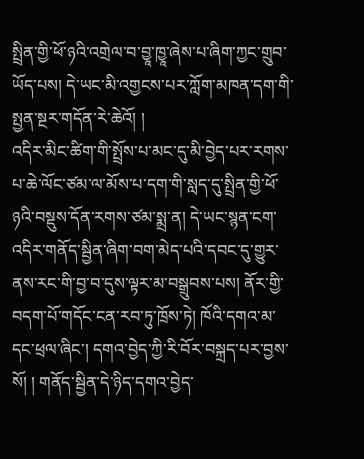སྤྲིན་གྱི་ཕོ་ཉའི་འགྲེལ་བ་བྱཱ་ཁྱཱ་ཞེས་པ་ཞིག་ཀྱང་གྲུབ་ཡོད་པས། དེ་ཡང་མི་འགྱངས་པར་ཀློག་མཁན་དག་གི་སྤྱན་སྔར་གདོན་རེ་ཆེའོ། །
འདིར་མིང་ཚིག་གི་སྤྲོས་པ་མང་དུ་མི་བྱེད་པར་རགས་པ་ཆེ་ལོང་ཙམ་ལ་མོས་པ་དག་གི་སླད་དུ་སྤྲིན་གྱི་ཕོ་ཉའི་བསྡུས་དོན་རགས་ཙམ་སྨྲ་ན། དེ་ཡང་སྙན་ངག་འདིར་གནོད་སྦྱིན་ཞིག་བག་མེད་པའི་དབང་དུ་གྱུར་ནས་རང་གི་བྱ་བ་དུས་ལྟར་མ་བསྒྲུབས་པས། ནོར་གྱི་བདག་པོ་གདོང་ངན་རབ་ཏུ་ཁྲོས་ཏེ། ཁོའི་དགའ་མ་དང་ཕྲལ་ཞིང་། དགའ་བྱེད་ཀྱི་རི་བོར་བསྐྲད་པར་བྱས་སོ། ། གནོད་སྦྱིན་དེ་ཉིད་དགའ་བྱེད་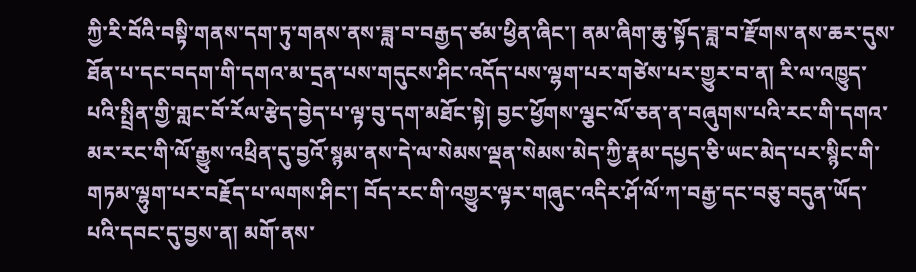ཀྱི་རི་བོའི་བསྟི་གནས་དག་ཏུ་གནས་ནས་ཟླ་བ་བརྒྱད་ཙམ་ཕྱིན་ཞིང་། ནམ་ཞིག་ཆུ་སྟོད་ཟླ་བ་རྫོགས་ནས་ཆར་དུས་ཐོན་པ་དང་བདག་གི་དགའ་མ་དྲན་པས་གདུངས་ཤིང་འདོད་པས་ལྷག་པར་གཙེས་པར་གྱུར་བ་ན། རི་ལ་འཁྱུད་པའི་སྤྲིན་གྱི་གླང་བོ་རོལ་རྩེད་བྱེད་པ་ལྟ་བུ་དག་མཐོང་སྟེ། བྱང་ཕྱོགས་ལྕང་ལོ་ཅན་ན་བཞུགས་པའི་རང་གི་དགའ་མར་རང་གི་ལོ་རྒྱུས་འཕྲིན་དུ་བྱའོ་སྙམ་ནས་དེ་ལ་སེམས་ལྡན་སེམས་མེད་ཀྱི་རྣམ་དཔྱད་ཅི་ཡང་མེད་པར་སྙིང་གི་གཏམ་ལྷུག་པར་བརྗོད་པ་ལགས་ཤིང་། བོད་རང་གི་འགྱུར་ལྟར་གཞུང་འདིར་ཤོ་ལོ་ཀ་བརྒྱ་དང་བཅུ་བདུན་ཡོད་པའི་དབང་དུ་བྱས་ན། མགོ་ནས་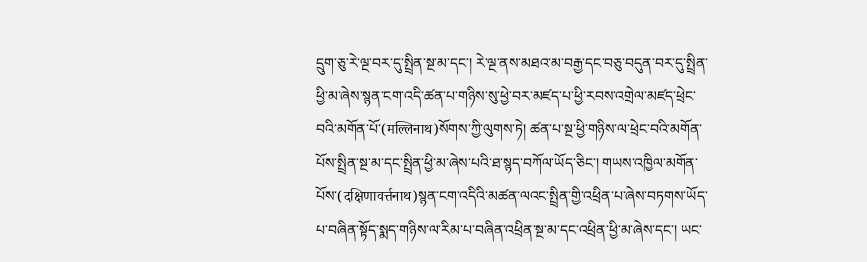དྲུག་ཅུ་རེ་ལྔ་བར་དུ་སྤྲིན་སྔ་མ་དང་། རེ་ལྔ་ནས་མཐའ་མ་བརྒྱ་དང་བཅུ་བདུན་བར་དུ་སྤྲིན་ཕྱི་མ་ཞེས་སྙན་ངག་འདི་ཚན་པ་གཉིས་སུ་ཕྱེ་བར་མཛད་པ་ཕྱི་རབས་འགྲེལ་མཛད་ཕྲེང་བའི་མགོན་པོ་(मल्लिनाथ)སོགས་ཀྱི་ལུགས་ཏེ། ཚན་པ་སྔ་ཕྱི་གཉིས་ལ་ཕྲེང་བའི་མགོན་པོས་སྤྲིན་སྔ་མ་དང་སྤྲིན་ཕྱི་མ་ཞེས་པའི་ཐ་སྙད་བཀོལ་ཡོད་ཅིང་། གཡས་འཁྱིལ་མགོན་པོས་(दक्षिणावर्त्तनाथ)སྙན་ངག་འདིའི་མཚན་ལའང་སྤྲིན་གྱི་འཕྲིན་པ་ཞེས་བཏགས་ཡོད་པ་བཞིན་སྟོད་སྨད་གཉིས་ལ་རིམ་པ་བཞིན་འཕྲིན་སྔ་མ་དང་འཕྲིན་ཕྱི་མ་ཞེས་དང་། ཡང་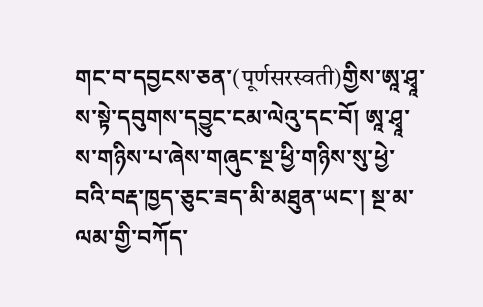གང་བ་དབྱངས་ཅན་(पूर्णसरस्वती)གྱིས་ཨཱ་ཤྭཱ་ས་སྟེ་དབུགས་དབྱུང་ངམ་ལེའུ་དང་བོ། ཨཱ་ཤྭཱ་ས་གཉིས་པ་ཞེས་གཞུང་སྔ་ཕྱི་གཉིས་སུ་ཕྱེ་བའི་བརྡ་ཁྱད་ཅུང་ཟད་མི་མཐུན་ཡང་། སྔ་མ་ལམ་གྱི་བཀོད་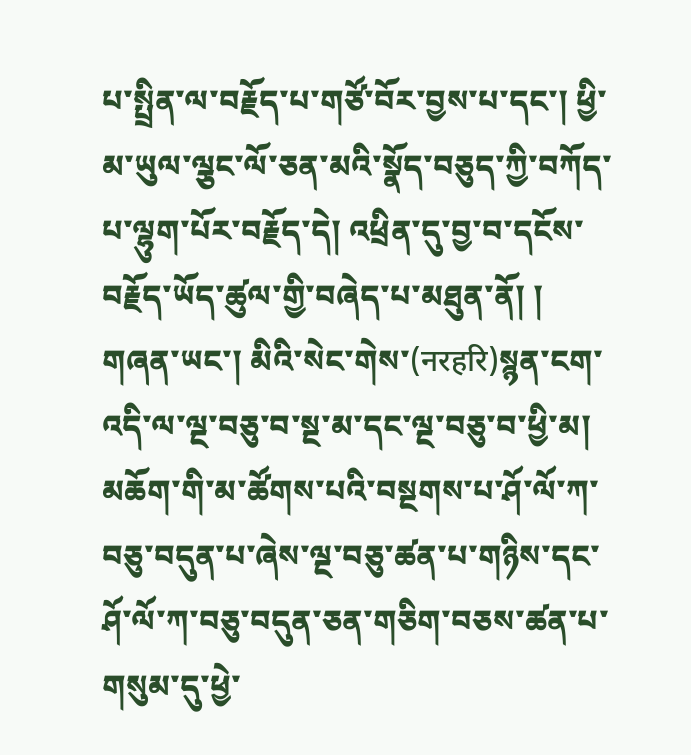པ་སྤྲིན་ལ་བརྗོད་པ་གཙོ་བོར་བྱས་པ་དང་། ཕྱི་མ་ཡུལ་ལྕང་ལོ་ཅན་མའི་སྣོད་བཅུད་ཀྱི་བཀོད་པ་ལྷུག་པོར་བརྗོད་དེ། འཕྲིན་དུ་བྱ་བ་དངོས་བརྗོད་ཡོད་ཚུལ་གྱི་བཞེད་པ་མཐུན་ནོ། ། གཞན་ཡང་། མིའི་སེང་གེས་(नरहरि)སྙན་ངག་འདི་ལ་ལྔ་བཅུ་བ་སྔ་མ་དང་ལྔ་བཅུ་བ་ཕྱི་མ། མཆོག་གི་མ་ཚོགས་པའི་བསྔགས་པ་ཤོ་ལོ་ཀ་བཅུ་བདུན་པ་ཞེས་ལྔ་བཅུ་ཚན་པ་གཉིས་དང་ཤོ་ལོ་ཀ་བཅུ་བདུན་ཅན་གཅིག་བཅས་ཚན་པ་གསུམ་དུ་ཕྱེ་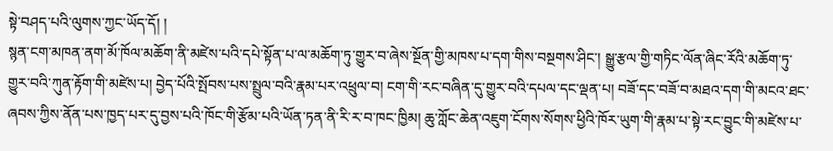སྟེ་བཤད་པའི་ལུགས་ཀྱང་ཡོད་དོ། །
སྙན་ངག་མཁན་ནག་མོ་ཁོལ་མཆོག་ནི་མཛེས་པའི་དཔེ་སྟོན་པ་ལ་མཆོག་ཏུ་གྱུར་བ་ཞེས་སྔོན་གྱི་མཁས་པ་དག་གིས་བསྔགས་ཤིང་། སྒྱུ་རྩལ་གྱི་གཏིང་ལོན་ཞིང་རོའི་མཆོག་ཏུ་གྱུར་བའི་ཀུན་རྟོག་གི་མཛེས་པ། བྱེད་པོའི་སྤོབས་པས་སྤྲུལ་བའི་རྣམ་པར་འཕྲུལ་བ། ངག་གི་རང་བཞིན་དུ་གྱུར་བའི་དཔལ་དང་ལྡན་པ། བཟོ་དང་བཟོ་བ་མཐའ་དག་གི་མངའ་ཐང་ཞབས་ཀྱིས་ནོན་པས་ཁྱད་པར་དུ་བྱས་པའི་ཁོང་གི་རྩོམ་པའི་ཡོན་ཏན་ནི་རི་ར་བ་ཁང་ཁྱིམ། ཆུ་ཀློང་ཆེན་འཇུག་ངོགས་སོགས་ཕྱིའི་ཁོར་ཡུག་གི་རྣམ་པ་སྟེ་རང་བྱུང་གི་མཛེས་པ་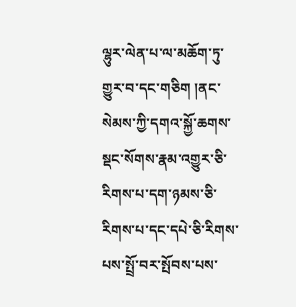ལྷུར་ལེན་པ་ལ་མཆོག་ཏུ་གྱུར་བ་དང་གཅིག །ནང་སེམས་ཀྱི་དགའ་སྐྱོ་ཆགས་སྡང་སོགས་རྣམ་འགྱུར་ཅི་རིགས་པ་དག་ཉམས་ཅི་རིགས་པ་དང་དཔེ་ཅི་རིགས་པས་སྤྲོ་བར་སྤོབས་པས་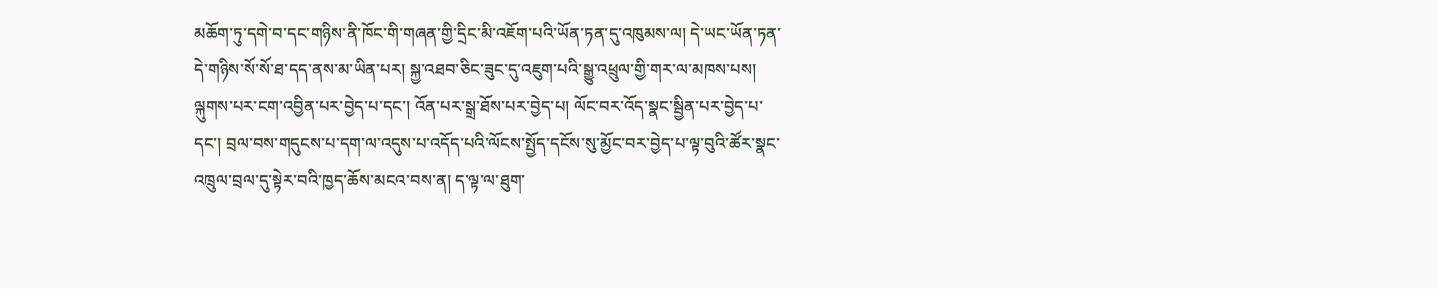མཆོག་ཏུ་དགེ་བ་དང་གཉིས་ནི་ཁོང་གི་གཞན་གྱི་དྲིང་མི་འཇོག་པའི་ཡོན་ཏན་དུ་འཁུམས་ལ། དེ་ཡང་ཡོན་ཏན་དེ་གཉིས་སོ་སོ་ཐ་དད་ནས་མ་ཡིན་པར། སྐྱ་འཐབ་ཅིང་ཟུང་དུ་འཇུག་པའི་སྒྱུ་འཕྲུལ་གྱི་གར་ལ་མཁས་པས། ལྐུགས་པར་ངག་འབྱིན་པར་བྱེད་པ་དང་། འོན་པར་སྒྲ་ཐོས་པར་བྱེད་པ། ལོང་བར་འོད་སྣང་སྦྱིན་པར་བྱེད་པ་དང་། བྲལ་བས་གདུངས་པ་དག་ལ་འདུས་པ་འདོད་པའི་ལོངས་སྤྱོད་དངོས་སུ་མྱོང་བར་བྱེད་པ་ལྟ་བུའི་ཚོར་སྣང་འཁྲུལ་བྲལ་དུ་སྟེར་བའི་ཁྱད་ཆོས་མངའ་བས་ན། ད་ལྟ་ལ་ཐུག་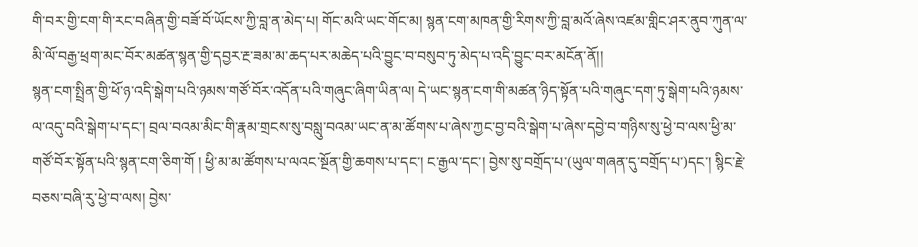གི་བར་གྱི་ངག་གི་རང་བཞིན་གྱི་བཟོ་བོ་ཡོངས་ཀྱི་བླ་ན་མེད་པ། གོང་མའི་ཡང་གོང་མ། སྙན་ངག་མཁན་གྱི་རིགས་ཀྱི་བླ་མའོ་ཞེས་འཛམ་གླིང་ཤར་ནུབ་ཀུན་ལ་མི་ལོ་བརྒྱ་ཕྲག་མང་བོར་མཚན་སྙན་གྱི་དབྱར་རྔ་ཟམ་མ་ཆད་པར་མཆེད་པའི་བྱུང་བ་བསུབ་ཏུ་མེད་པ་འདི་བྱུང་བར་མངོན་ནོ།།
སྙན་ངག་སྤྲིན་གྱི་ཕོ་ཉ་འདི་སྒེག་པའི་ཉམས་གཙོ་བོར་འདོན་པའི་གཞུང་ཞིག་ཡིན་ལ། དེ་ཡང་སྙན་ངག་གི་མཚན་ཉིད་སྟོན་པའི་གཞུང་དག་ཏུ་སྒེག་པའི་ཉམས་ལ་འདུ་བའི་སྒེག་པ་དང་། བྲལ་བའམ་མིང་གི་རྣམ་གྲངས་སུ་བསླུ་བའམ་ཡང་ན་མ་ཚོགས་པ་ཞེས་ཀྱང་བྱ་བའི་སྒེག་པ་ཞེས་དབྱེ་བ་གཉིས་སུ་ཕྱེ་བ་ལས་ཕྱི་མ་གཙོ་བོར་སྟོན་པའི་སྙན་ངག་ཅིག་གོ ། ཕྱི་མ་མ་ཚོགས་པ་ལའང་སྔོན་གྱི་ཆགས་པ་དང་། ང་རྒྱལ་དང་། བྱེས་སུ་བགྲོད་པ་(ཡུལ་གཞན་དུ་བགྲོད་པ་)དང་། སྙིང་རྗེ་བཅས་བཞི་རུ་ཕྱེ་བ་ལས། བྱེས་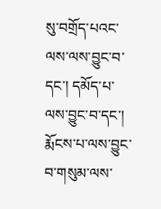སུ་བགྲོད་པའང་ལས་ལས་བྱུང་བ་དང་། དམོད་པ་ལས་བྱུང་བ་དང་། རྨོངས་པ་ལས་བྱུང་བ་གསུམ་ལས་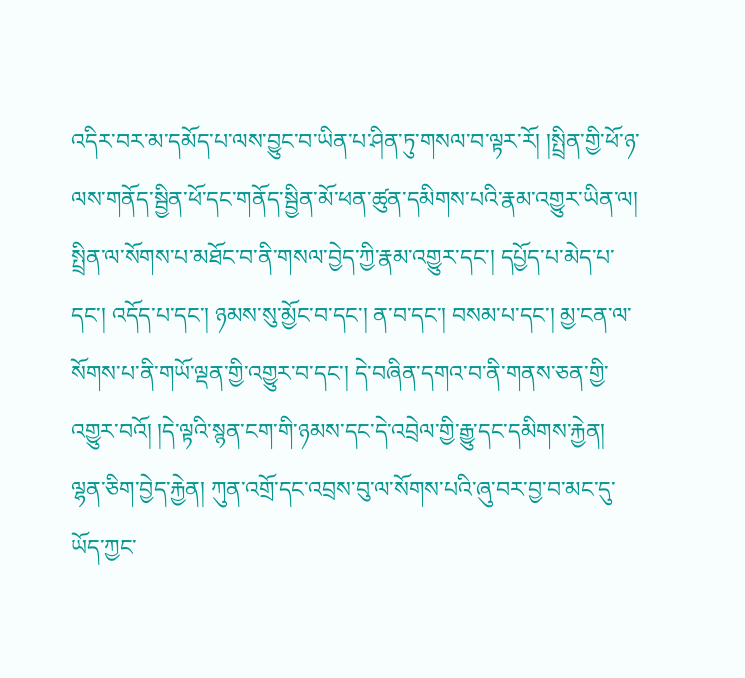འདིར་བར་མ་དམོད་པ་ལས་བྱུང་བ་ཡིན་པ་ཤིན་ཏུ་གསལ་བ་ལྟར་རོ། །སྤྲིན་གྱི་ཕོ་ཉ་ལས་གནོད་སྦྱིན་ཕོ་དང་གནོད་སྦྱིན་མོ་ཕན་ཚུན་དམིགས་པའི་རྣམ་འགྱུར་ཡིན་ལ། སྤྲིན་ལ་སོགས་པ་མཐོང་བ་ནི་གསལ་བྱེད་ཀྱི་རྣམ་འགྱུར་དང་། དཔྱོད་པ་མེད་པ་དང་། འདོད་པ་དང་། ཉམས་སུ་མྱོང་བ་དང་། ན་བ་དང་། བསམ་པ་དང་། མྱ་ངན་ལ་སོགས་པ་ནི་གཡོ་ལྡན་གྱི་འགྱུར་བ་དང་། དེ་བཞིན་དགའ་བ་ནི་གནས་ཅན་གྱི་འགྱུར་བའོ། །དེ་ལྟའི་སྙན་ངག་གི་ཉམས་དང་དེ་འབྲེལ་གྱི་རྒྱུ་དང་དམིགས་རྐྱེན། ལྷན་ཅིག་བྱེད་རྐྱེན། ཀུན་འགྲོ་དང་འབྲས་བུ་ལ་སོགས་པའི་ཞུ་བར་བྱ་བ་མང་དུ་ཡོད་ཀྱང་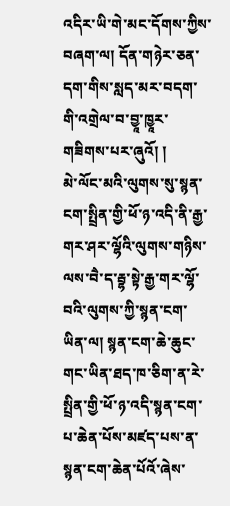འདིར་ཡི་གེ་མང་དོགས་ཀྱིས་བཞག་ལ། དོན་གཉེར་ཅན་དག་གིས་སླད་མར་བདག་གི་འགྲེལ་བ་བྱཱ་ཁྱཱར་གཟིགས་པར་ཞུའོ། །
མེ་ལོང་མའི་ལུགས་སུ་སྙན་ངག་སྤྲིན་གྱི་ཕོ་ཉ་འདི་ནི་རྒྱ་གར་ཤར་ལྷོའི་ལུགས་གཉིས་ལས་བཻ་ད་རྦྷ་སྟེ་རྒྱ་གར་ལྷོ་བའི་ལུགས་ཀྱི་སྙན་ངག་ཡིན་ལ། སྙན་ངག་ཆེ་ཆུང་གང་ཡིན་ཐད་ཁ་ཅིག་ན་རེ་སྤྲིན་གྱི་ཕོ་ཉ་འདི་སྙན་ངག་པ་ཆེན་པོས་མཛད་པས་ན་སྙན་ངག་ཆེན་པོའོ་ཞེས་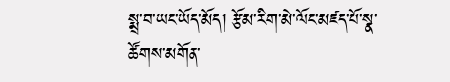སྨྲ་བ་ཡང་ཡོད་མོད། རྩོམ་རིག་མེ་ལོང་མཛད་པོ་སྣ་ཚོགས་མགོན་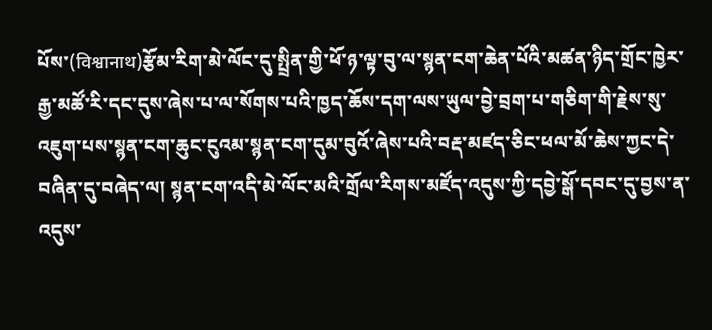པོས་(विश्वानाथ)རྩོམ་རིག་མེ་ལོང་དུ་སྤྲིན་གྱི་ཕོ་ཉ་ལྟ་བུ་ལ་སྙན་ངག་ཆེན་པོའི་མཚན་ཉིད་གྲོང་ཁྱེར་རྒྱ་མཚོ་རི་དང་དུས་ཞེས་པ་ལ་སོགས་པའི་ཁྱད་ཆོས་དག་ལས་ཡུལ་བྱེ་བྲག་པ་གཅིག་གི་རྗེས་སུ་འཇུག་པས་སྙན་ངག་ཆུང་ངུའམ་སྙན་ངག་དུམ་བུའོ་ཞེས་པའི་བརྡ་མཛད་ཅིང་ཕལ་མོ་ཆེས་ཀྱང་དེ་བཞིན་དུ་བཞེད་ལ། སྙན་ངག་འདི་མེ་ལོང་མའི་གྲོལ་རིགས་མཛོད་འདུས་ཀྱི་དབྱེ་སྒོ་དབང་དུ་བྱས་ན་འདུས་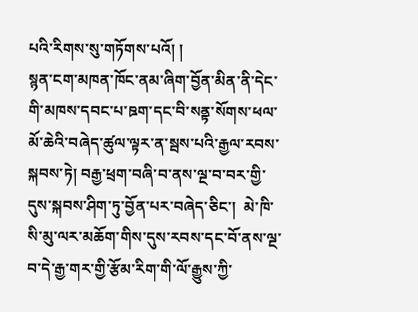པའི་རིགས་སུ་གཏོགས་པའོ། །
སྙན་ངག་མཁན་ཁོང་ནམ་ཞིག་བྱོན་མིན་ནི་དེང་གི་མཁས་དབང་པ་ཋག་དང་བི་སནྟ་སོགས་ཕལ་མོ་ཆེའི་བཞེད་ཚུལ་ལྟར་ན་སྦས་པའི་རྒྱལ་རབས་སྐབས་ཏེ། བརྒྱ་ཕྲག་བཞི་བ་ནས་ལྔ་བ་བར་གྱི་དུས་སྐབས་ཤིག་ཏུ་བྱོན་པར་བཞེད་ཅིང་།  མེ་ཁི་སི་མུ་ལར་མཆོག་གིས་དུས་རབས་དང་བོ་ནས་ལྔ་བ་དེ་རྒྱ་གར་གྱི་རྩོམ་རིག་གི་ལོ་རྒྱུས་ཀྱི་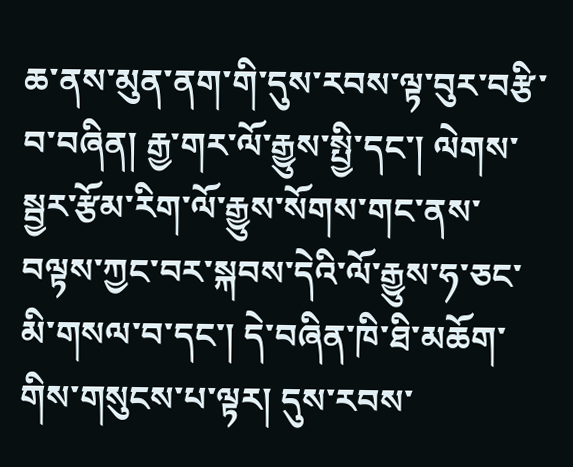ཆ་ནས་མུན་ནག་གི་དུས་རབས་ལྟ་བུར་བརྩི་བ་བཞིན། རྒྱ་གར་ལོ་རྒྱུས་སྤྱི་དང་། ལེགས་སྦྱར་རྩོམ་རིག་ལོ་རྒྱུས་སོགས་གང་ནས་བལྟས་ཀྱང་བར་སྐབས་དེའི་ལོ་རྒྱུས་ཧ་ཅང་མི་གསལ་བ་དང་། དེ་བཞིན་ཁི་ཐི་མཆོག་གིས་གསུངས་པ་ལྟར། དུས་རབས་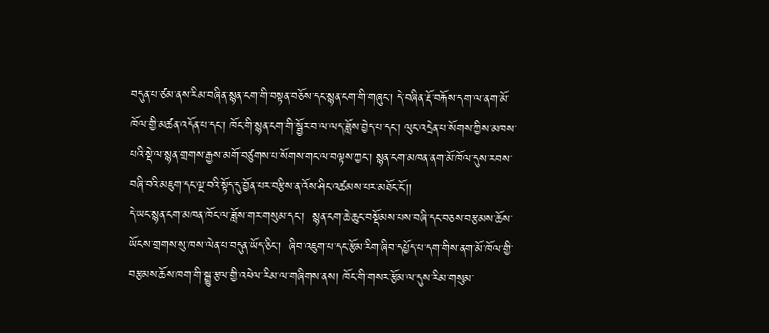བདུན་པ་ཙམ་ནས་རིམ་བཞིན་སྙན་ངག་གི་བསྟན་བཅོས་དང་སྙན་ངག་གི་གཞུང་། དེ་བཞིན་རྡོ་བརྐོས་དག་ལ་ནག་མོ་ཁོལ་གྱི་མཚན་འདོན་པ་དང་། ཁོང་གི་སྙན་ངག་གི་སྦྱོར་བ་ལ་ལད་ཟློས་བྱེད་པ་དང་། ལུང་འདྲེན་པ་སོགས་ཀྱིས་མཁས་པའི་སྡེ་ལ་སྙན་གྲགས་རྒྱས་མགོ་བཙུགས་པ་སོགས་གང་ལ་བལྟས་ཀྱང་། སྙན་ངག་མཁན་ནག་མོ་ཁོལ་དུས་རབས་བཞི་བའི་མཇུག་དང་ལྔ་བའི་སྟོད་དུ་བྱོན་པར་བརྩིས་ན་འོས་ཤིང་འཚམས་པར་མཐོང་ངོ་།།
དེ་ཡང་སྙན་ངག་མཁན་ཁོང་ལ་ཟློས་གར་གསུམ་དང་།  སྙན་ངག་ཆེ་ཆུང་བསྡོམས་པས་བཞི་དང་བཅས་བརྩམས་ཆོས་ཡོངས་གྲགས་སུ་ཁས་ལེན་པ་བདུན་ཡོད་ཅིང་།  ཞིབ་འཇུག་པ་དང་རྩོམ་རིག་ཞིབ་དཔྱོད་པ་དག་གིས་ནག་མོ་ཁོལ་གྱི་བརྩམས་ཆོས་ཁག་གི་སྒྱུ་རྩལ་གྱི་འཕེལ་རིམ་ལ་གཞིགས་ནས། ཁོང་གི་གསར་རྩོམ་ལ་དུས་རིམ་གསུམ་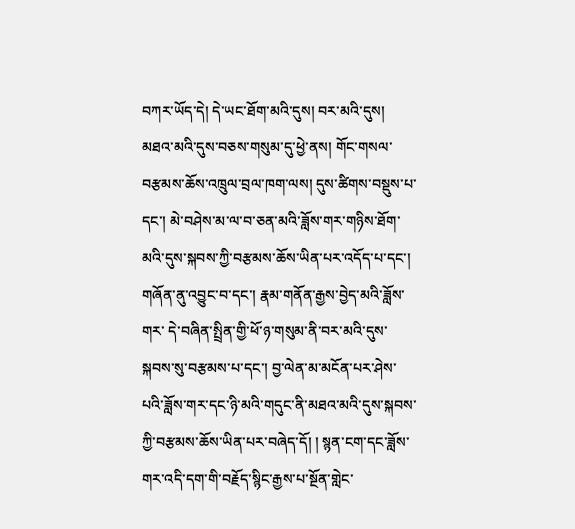བཀར་ཡོད་དེ། དེ་ཡང་ཐོག་མའི་དུས། བར་མའི་དུས། མཐའ་མའི་དུས་བཅས་གསུམ་དུ་ཕྱེ་ནས། གོང་གསལ་བརྩམས་ཆོས་འཁྲུལ་བྲལ་ཁག་ལས། དུས་ཚིགས་བསྡུས་པ་དང་། མེ་བཤེས་མ་ལ་བ་ཅན་མའི་ཟློས་གར་གཉིས་ཐོག་མའི་དུས་སྐབས་ཀྱི་བརྩམས་ཆོས་ཡིན་པར་འདོད་པ་དང་། གཞོན་ནུ་འབྱུང་བ་དང་། རྣམ་གནོན་རྒྱས་བྱེད་མའི་ཟློས་གར་ དེ་བཞིན་སྤྲིན་གྱི་ཕོ་ཉ་གསུམ་ནི་བར་མའི་དུས་སྐབས་སུ་བརྩམས་པ་དང་། བྱ་ལེན་མ་མངོན་པར་ཤེས་པའི་ཟློས་གར་དང་ཉི་མའི་གདུང་ནི་མཐའ་མའི་དུས་སྐབས་ཀྱི་བརྩམས་ཆོས་ཡིན་པར་བཞེད་དོ། ། སྙན་ངག་དང་ཟློས་གར་འདི་དག་གི་བརྗོད་སྙིང་རྒྱས་པ་སྔོན་གླེང་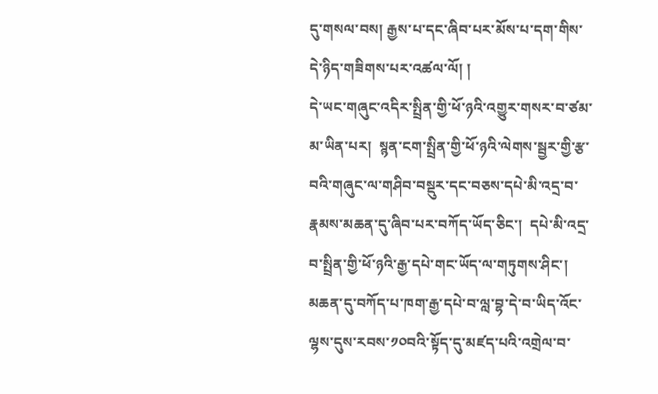དུ་གསལ་བས། རྒྱས་པ་དང་ཞིབ་པར་མོས་པ་དག་གིས་དེ་ཉིད་གཟིགས་པར་འཚལ་ལོ། །
དེ་ཡང་གཞུང་འདིར་སྤྲིན་གྱི་ཕོ་ཉའི་འགྱུར་གསར་བ་ཙམ་མ་ཡིན་པར།  སྙན་ངག་སྤྲིན་གྱི་ཕོ་ཉའི་ལེགས་སྦྱར་གྱི་རྩ་བའི་གཞུང་ལ་གཤིབ་བསྡུར་དང་བཅས་དཔེ་མི་འདྲ་བ་རྣམས་མཆན་དུ་ཞིབ་པར་བཀོད་ཡོད་ཅིང་།  དཔེ་མི་འདྲ་བ་སྤྲིན་གྱི་ཕོ་ཉའི་རྒྱ་དཔེ་གང་ཡོད་ལ་གཏུགས་ཤིང་། མཆན་དུ་བཀོད་པ་ཁག་རྒྱ་དཔེ་བ་ལླ་བྷ་དེ་བ་ཡིད་འོང་ལྷས་དུས་རབས་༡༠བའི་སྟོད་དུ་མཛད་པའི་འགྲེལ་བ་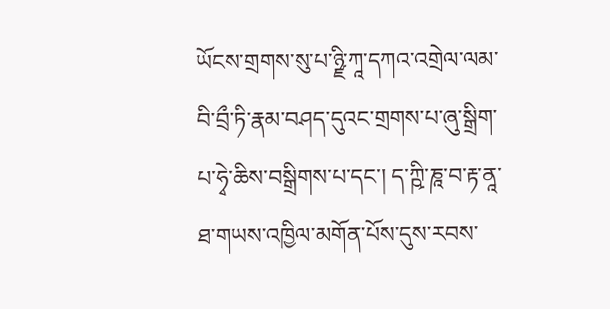ཡོངས་གྲགས་སུ་པ་ཉྫི་ཀཱ་དཀའ་འགྲེལ་ལམ་བི་བྲྀ་ཏི་རྣམ་བཤད་དུའང་གྲགས་པ་ཞུ་སྒྲིག་པ་ཧྭེ་ཆིས་བསྒྲིགས་པ་དང་། ད་ཀྵི་ཎཱ་བ་རྟ་ནཱ་ཐ་གཡས་འཁྱིལ་མགོན་པོས་དུས་རབས་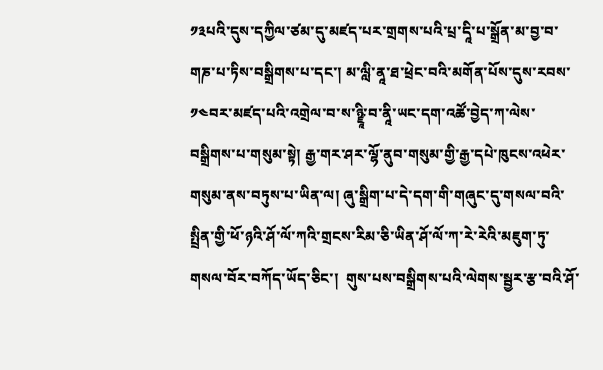༡༣པའི་དུས་དཀྱིལ་ཙམ་དུ་མཛད་པར་གྲགས་པའི་པྲ་དཱི་པ་སྒྲོན་མ་བྱ་བ་གཎ་པ་ཏིས་བསྒྲིགས་པ་དང་། མ་ལླི་ནཱ་ཐ་ཕྲེང་བའི་མགོན་པོས་དུས་རབས་༡༤བར་མཛད་པའི་འགྲེལ་བ་ས་ཉྫཱི་བ་ནཱི་ཡང་དག་འཚོ་བྱེད་ཀ་ལེས་བསྒྲིགས་པ་གསུམ་སྟེ། རྒྱ་གར་ཤར་ལྷོ་ནུབ་གསུམ་གྱི་རྒྱ་དཔེ་ཁུངས་འཕེར་གསུམ་ནས་བཏུས་པ་ཡིན་ལ། ཞུ་སྒྲིག་པ་དེ་དག་གི་གཞུང་དུ་གསལ་བའི་སྤྲིན་གྱི་ཕོ་ཉའི་ཤོ་ལོ་ཀའི་གྲངས་རིམ་ཅི་ཡིན་ཤོ་ལོ་ཀ་རེ་རེའི་མཇུག་ཏུ་གསལ་བོར་བཀོད་ཡོད་ཅིང་།  གུས་པས་བསྒྲིགས་པའི་ལེགས་སྦྱར་རྩ་བའི་ཤོ་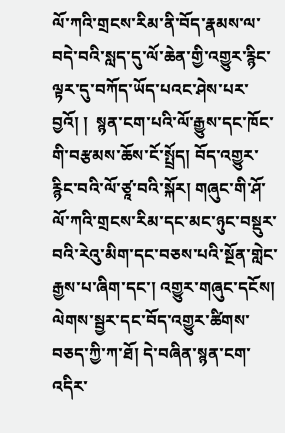ལོ་ཀའི་གྲངས་རིམ་ནི་བོད་རྣམས་ལ་བདེ་བའི་སླད་དུ་ལོ་ཆེན་གྱི་འགྱུར་རྙིང་ལྟར་དུ་བཀོད་ཡོད་པའང་ཤེས་པར་བྱའོ། །  སྙན་ངག་པའི་ལོ་རྒྱུས་དང་ཁོང་གི་བརྩམས་ཆོས་ངོ་སྤྲོད། བོད་འགྱུར་རྙིང་བའི་ལོ་ཙཱ་བའི་སྐོར། གཞུང་གི་ཤོ་ལོ་ཀའི་གྲངས་རིམ་དང་མང་ཉུང་བསྡུར་བའི་རེའུ་མིག་དང་བཅས་པའི་སྔོན་གླེང་རྒྱས་པ་ཞིག་དང་། འགྱུར་གཞུང་དངོས། ལེགས་སྦྱར་དང་བོད་འགྱུར་ཚིགས་བཅད་ཀྱི་ཀ་ཐོ། དེ་བཞིན་སྙན་ངག་འདིར་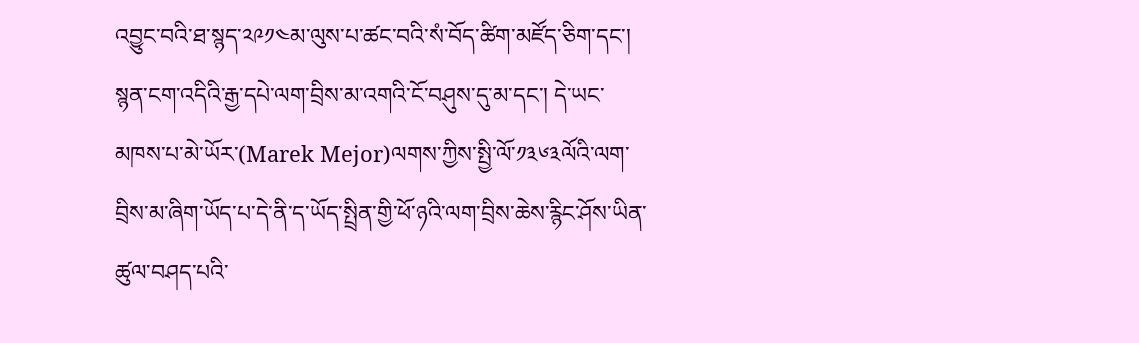འབྱུང་བའི་ཐ་སྙད་༢༩༡༤མ་ལུས་པ་ཚང་བའི་སཾ་བོད་ཚིག་མཛོད་ཅིག་དང་། སྙན་ངག་འདིའི་རྒྱ་དཔེ་ལག་བྲིས་མ་འགའི་ངོ་བཤུས་དུ་མ་དང་། དེ་ཡང་མཁས་པ་མེ་ཡོར་(Marek Mejor)ལགས་ཀྱིས་སྤྱི་ལོ་༡༣༦༣ལོའི་ལག་བྲིས་མ་ཞིག་ཡོད་པ་དེ་ནི་ད་ཡོད་སྤྲིན་གྱི་ཕོ་ཉའི་ལག་བྲིས་ཆེས་རྙིང་ཤོས་ཡིན་ཚུལ་བཤད་པའི་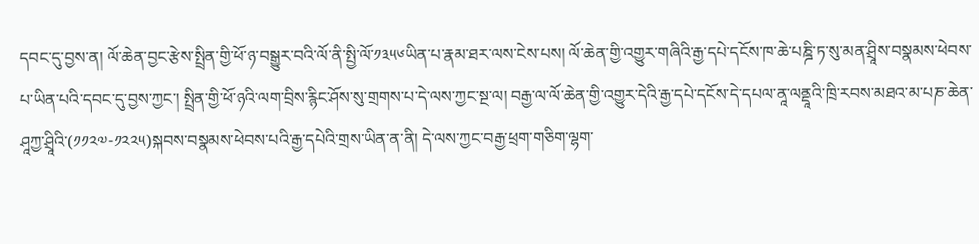དབང་དུ་བྱས་ན། ལོ་ཆེན་བྱང་རྩེས་སྤྲིན་གྱི་ཕོ་ཉ་བསྒྱུར་བའི་ལོ་ནི་སྤྱི་ལོ་༡༣༥༦ཡིན་པ་རྣམ་ཐར་ལས་ངེས་པས། ལོ་ཆེན་གྱི་འགྱུར་གཞིའི་རྒྱ་དཔེ་དངོས་ཁ་ཆེ་པཎྜི་ཏ་སུ་མན་ཤྲཱིས་བསྣམས་ཕེབས་པ་ཡིན་པའི་དབང་དུ་བྱས་ཀྱང་། སྤྲིན་གྱི་ཕོ་ཉའི་ལག་བྲིས་རྙིང་ཤོས་སུ་གྲགས་པ་དེ་ལས་ཀྱང་སྔ་ལ། བརྒྱ་ལ་ལོ་ཆེན་གྱི་འགྱུར་དེའི་རྒྱ་དཔེ་དངོས་དེ་དཔལ་ནཱ་ལནྡཱའི་ཁྲི་རབས་མཐའ་མ་པཎ་ཆེན་ཤཱཀྱ་ཤྲཱིའི་(༡༡༢༧-༡༢༢༥)སྐབས་བསྣམས་ཕེབས་པའི་རྒྱ་དཔེའི་གྲས་ཡིན་ན་ནི། དེ་ལས་ཀྱང་བརྒྱ་ཕྲག་གཅིག་ལྷག་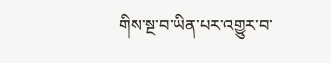གིས་སྔ་བ་ཡིན་པར་འགྱུར་བ་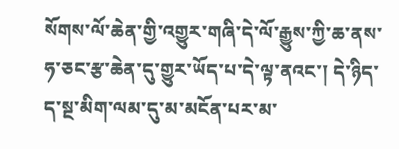སོགས་ལོ་ཆེན་གྱི་འགྱུར་གཞི་དེ་ལོ་རྒྱུས་ཀྱི་ཆ་ནས་ཧ་ཅང་རྩ་ཆེན་དུ་གྱུར་ཡོད་པ་དེ་ལྟ་ནའང་། དེ་ཉིད་ད་སྔ་མིག་ལམ་དུ་མ་མངོན་པར་མ་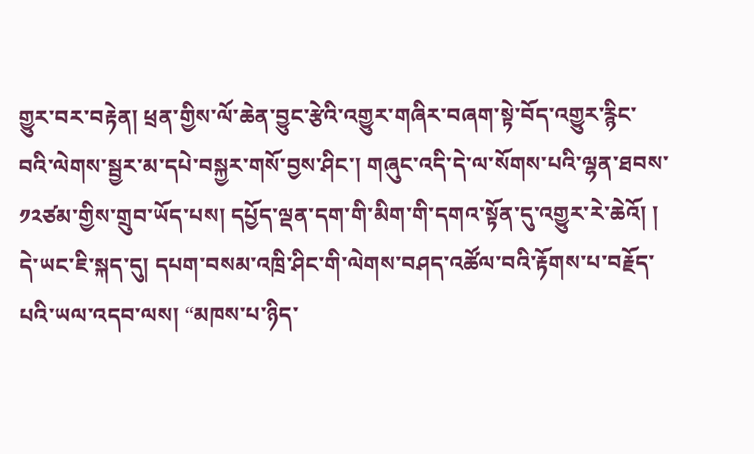གྱུར་བར་བརྟེན། ཕྲན་གྱིས་ལོ་ཆེན་བྱུང་རྩེའི་འགྱུར་གཞིར་བཞག་སྟེ་བོད་འགྱུར་རྙིང་བའི་ལེགས་སྦྱར་མ་དཔེ་བསྐྱར་གསོ་བྱས་ཤིང་། གཞུང་འདི་དེ་ལ་སོགས་པའི་ལྷན་ཐབས་༡༢ཙམ་གྱིས་གྲུབ་ཡོད་པས། དཔྱོད་ལྡན་དག་གི་མིག་གི་དགའ་སྟོན་དུ་འགྱུར་རེ་ཆེའོ། །
དེ་ཡང་ཇི་སྐད་དུ། དཔག་བསམ་འཁྲི་ཤིང་གི་ལེགས་བཤད་འཚོལ་བའི་རྟོགས་པ་བརྗོད་པའི་ཡལ་འདབ་ལས། “མཁས་པ་ཉིད་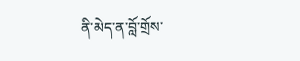ནི་མེད་ན་བློ་གྲོས་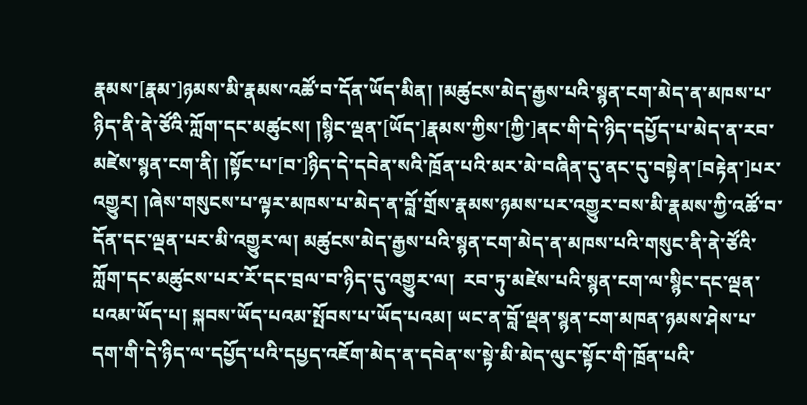རྣམས་[རྣམ་]ཉམས་མི་རྣམས་འཚོ་བ་དོན་ཡོད་མིན། །མཚུངས་མེད་རྒྱས་པའི་སྙན་ངག་མེད་ན་མཁས་པ་ཉིད་ནི་ནེ་ཙོའི་ཀློག་དང་མཚུངས། །སྙིང་ལྡན་[ཡོད་]རྣམས་ཀྱིས་[ཀྱི་]ནང་གི་དེ་ཉིད་དཔྱོད་པ་མེད་ན་རབ་མཛེས་སྙན་ངག་ནི། །སྟོང་པ་[བ་]ཉིད་དེ་དབེན་སའི་ཁྲོན་པའི་མར་མེ་བཞིན་དུ་ནང་དུ་བསྟེན་[བརྟེན་]པར་འགྱུར། །ཞེས་གསུངས་པ་ལྟར་མཁས་པ་མེད་ན་བློ་གྲོས་རྣམས་ཉམས་པར་འགྱུར་བས་མི་རྣམས་ཀྱི་འཚོ་བ་དོན་དང་ལྡན་པར་མི་འགྱུར་ལ། མཚུངས་མེད་རྒྱས་པའི་སྙན་ངག་མེད་ན་མཁས་པའི་གསུང་ནི་ནེ་ཙོའི་ཀློག་དང་མཚུངས་པར་རོ་དང་བྲལ་བ་ཉིད་དུ་འགྱུར་ལ།  རབ་ཏུ་མཛེས་པའི་སྙན་ངག་ལ་སྙིང་དང་ལྡན་པའམ་ཡོད་པ། སྐབས་ཡོད་པའམ་སྤོབས་པ་ཡོད་པའམ། ཡང་ན་བློ་ལྡན་སྙན་ངག་མཁན་ཉམས་ཤེས་པ་དག་གི་དེ་ཉིད་ལ་དཔྱོད་པའི་དཔྱད་འཇོག་མེད་ན་དབེན་ས་སྟེ་མི་མེད་ལུང་སྟོང་གི་ཁྲོན་པའི་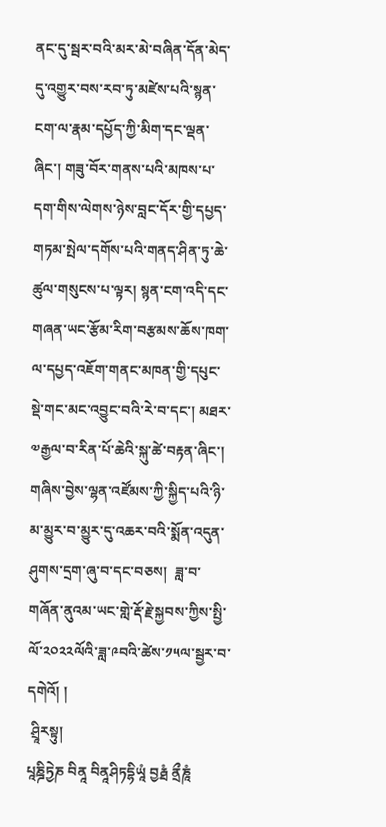ནང་དུ་སྦར་བའི་མར་མེ་བཞིན་དོན་མེད་དུ་འགྱུར་བས་རབ་ཏུ་མཛེས་པའི་སྙན་ངག་ལ་རྣམ་དཔྱོད་ཀྱི་མིག་དང་ལྡན་ཞིང་། གཟུ་བོར་གནས་པའི་མཁས་པ་དག་གིས་ལེགས་ཉེས་བླང་དོར་གྱི་དཔྱད་གཏམ་སྤེལ་དགོས་པའི་གནད་ཤིན་ཏུ་ཆེ་ཚུལ་གསུངས་པ་ལྟར། སྙན་ངག་འདི་དང་གཞན་ཡང་རྩོམ་རིག་བརྩམས་ཆོས་ཁག་ལ་དཔྱད་འཇོག་གནང་མཁན་གྱི་དཔུང་སྡེ་གང་མང་འབྱུང་བའི་རེ་བ་དང་། མཐར་༧རྒྱལ་བ་རིན་པོ་ཆེའི་སྐུ་ཚེ་བརྟན་ཞིང་། གཞིས་བྱེས་ལྷན་འཛོམས་ཀྱི་སྐྱིད་པའི་ཉི་མ་མྱུར་བ་མྱུར་དུ་འཆར་བའི་སྨོན་འདུན་ཤུགས་དྲག་ཞུ་བ་དང་བཅས།  ཟླ་བ་གཞོན་ནུའམ་ཡང་གླེ་རྡོ་རྗེ་སྐྱབས་ཀྱིས་སྤྱི་ལོ་༢༠༢༢ལོའི་ཟླ་༩བའི་ཚེས་༡༥ལ་སྦྱར་བ་དགེའོ། །
 ཤྲཱིརསྟུ།
པཱཎྜིཏྱེཎ བིནཱ བིནཱཤིཏདྷིཡཱཾ བྱརྠཾ ནྲྀཎཱཾ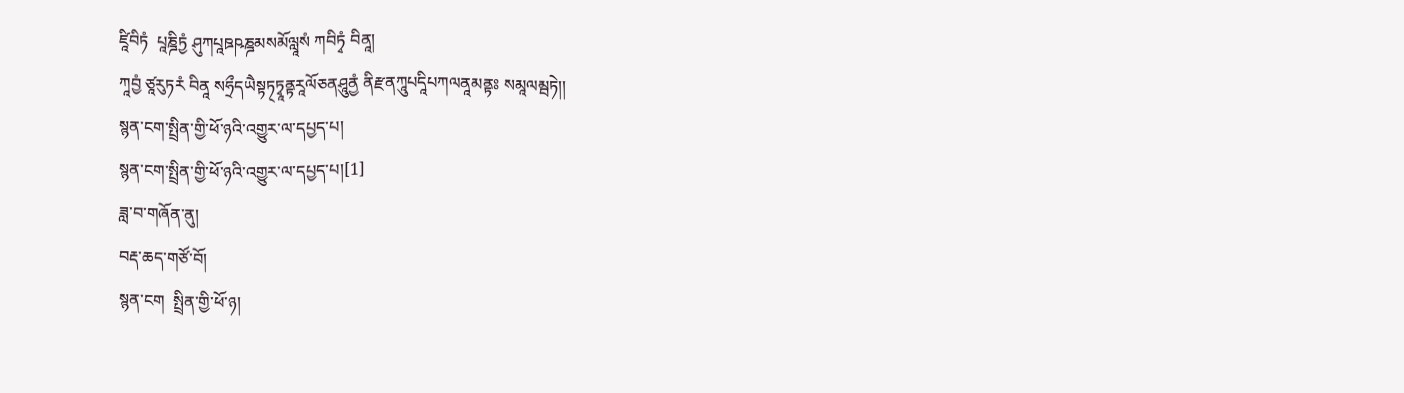ཛཱིབིཏཾ  པཱཎྜིཏྱཾ ཤུཀཔཱཋཥཎྜམསམོལླཱསཾ ཀབིཏྭཾ བིནཱ།
ཀཱབྱཾ ཙཱརུཏརཾ བིནཱ སཧྲྀདཡཻསྟཏ྄ཏྭཱནྟརཱལོཅནཤཱུནྱཾ ནིརྫནཀཱུཔདཱིཔཀལནཱམནྟཿ སམཱལམྦཏེ།།
སྙན་ངག་སྤྲིན་གྱི་ཕོ་ཉའི་འགྱུར་ལ་དཔྱད་པ།
སྙན་ངག་སྤྲིན་གྱི་ཕོ་ཉའི་འགྱུར་ལ་དཔྱད་པ།[1]
ཟླ་བ་གཞོན་ནུ།
བརྡ་ཆད་གཙོ་བོ།
སྙན་ངག  སྤྲིན་གྱི་ཕོ་ཉ།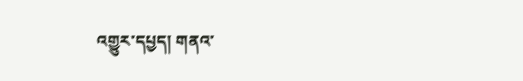འགྱུར་དཔྱད། གནའ་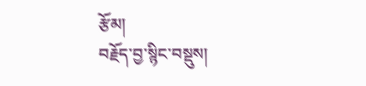རྩོམ།
བརྗོད་བྱ་སྙིང་བསྡུས།